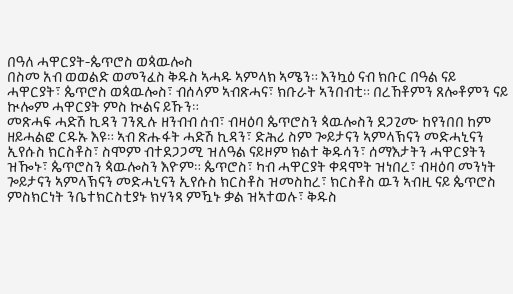በዓለ ሓዋርያት-ጴጥሮስ ወጳዉሎስ
በስመ አብ ወወልድ ወመንፈስ ቅዱስ ኣሓዱ ኣምላክ ኣሜን። እንኳዕ ናብ ክቡር በዓል ናይ ሓዋርያት፣ ጴጥሮስ ወጳዉሎስ፣ ብሰላም ኣብጽሓና፣ ክቡራት ኣንበብቲ። በረኸቶምን ጸሎቶምን ናይ ኲሎም ሓዋርያት ምስ ኲልና ይኹን።
መጽሓፍ ሓድሽ ኪዳን ገንጺሉ ዘንብብ ሰብ፣ ብዛዕባ ጴጥሮስን ጳዉሎስን ደጋጊሙ ከየንበበ ከም ዘይሓልፎ ርዱኡ እዩ። ኣብ ጽሑፋት ሓድሽ ኪዳን፣ ድሕሪ ስም ጐይታናን ኣምላኽናን መድሓኒናን ኢየሱስ ክርስቶስ፣ ስሞም ብተደጋጋሚ ዝለዓል ናይዞም ክልተ ቅዱሳን፣ ሰማእታትን ሓዋርያትን ዝዀኑ፣ ጴጥሮስን ጳዉሎስን እዮም። ጴጥሮስ፣ ካብ ሓዋርያት ቀዳሞት ዝነበረ፣ ብዛዕባ መንነት ጐይታናን ኣምላኽናን መድሓኒናን ኢየሱስ ክርስቶስ ዝመስከረ፣ ክርስቶስ ዉን ኣብዚ ናይ ጴጥሮስ ምስክርነት ንቤተክርስቲያኑ ክሃንጻ ምዃኑ ቃል ዝኣተወሉ፣ ቅዱስ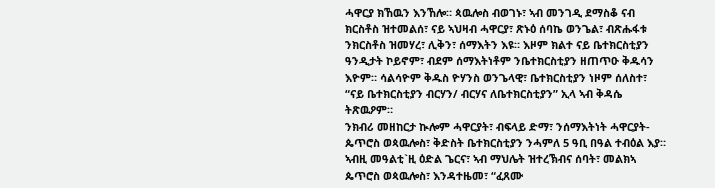ሓዋርያ ክኸዉን እንኸሎ። ጳዉሎስ ብወገኑ፣ ኣብ መንገዲ ደማስቆ ናብ ክርስቶስ ዝተመልሰ፣ ናይ ኣህዛብ ሓዋርያ፣ ጽኑዕ ሰባኬ ወንጌል፣ ብጽሑፋቱ ንክርስቶስ ዝመሃረ፣ ሊቅን፣ ሰማእትን እዩ። እዞም ክልተ ናይ ቤተክርስቲያን ዓንዲታት ኮይኖም፣ ብደም ሰማእትነቶም ንቤተክርስቲያን ዘጠጥዑ ቅዱሳን እዮም። ሳልሳዮም ቅዱስ ዮሃንስ ወንጌላዊ፣ ቤተክርስቲያን ነዞም ሰለስተ፣ “ናይ ቤተክርስቲያን ብርሃን/ ብርሃና ለቤተክርስቲያን” ኢላ ኣብ ቅዳሴ ትጽዉዖም።
ንክብሪ መዘከርታ ኲሎም ሓዋርያት፣ ብፍላይ ድማ፣ ንሰማእትነት ሓዋርያት-ጴጥሮስ ወጳዉሎስ፣ ቅድስት ቤተክርስቲያን ንሓምለ 5 ዓቢ በዓል ተብዕል እያ። ኣብዚ መዓልቲ`ዚ ዕድል ጌርና፣ ኣብ ማህሌት ዝተረኽብና ሰባት፣ መልክኣ ጴጥሮስ ወጳዉሎስ፣ እንዳተዜመ፣ “ፈጸሙ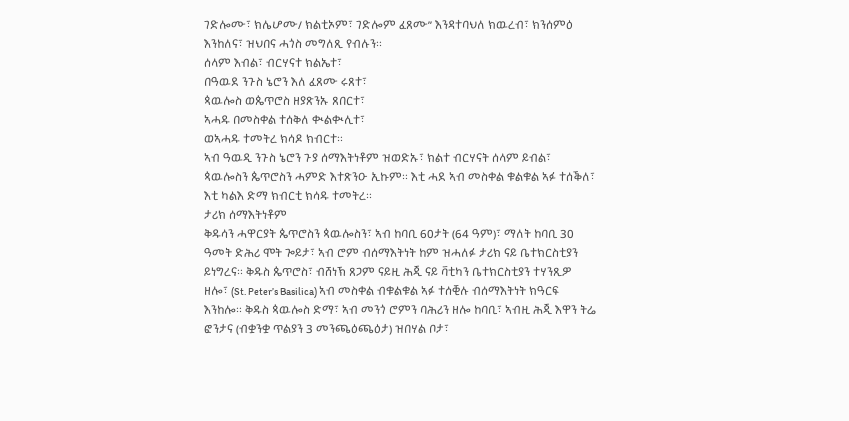ገድሎሙ፣ ክሌሆሙ/ ክልቲኦም፣ ገድሎም ፈጸሙ” እንዳተባህለ ክዉረብ፣ ክንሰምዕ እንከለና፣ ዝህበና ሓጎስ መግለጺ የብሉን።
ሰላም እብል፣ ብርሃናተ ክልኤተ፣
በዓዉደ ንጉስ ኔሮን እለ ፈጸሙ ሩጸተ፣
ጳዉሎስ ወጴጥሮስ ዘያጽንኡ ጸበርተ፣
ኣሓዱ በመስቀል ተሰቅለ ቊልቊሊተ፣
ወኣሓዱ ተመትረ ክሳዶ ክብርተ።
ኣብ ዓዉዲ ንጉስ ኔሮን ጉያ ሰማእትነቶም ዝወድኡ፣ ክልተ ብርሃናት ሰላም ይብል፣ ጳዉሎስን ጴጥሮስን ሓምድ እተጽንዑ ኢኩም። እቲ ሓደ ኣብ መስቀል ቁልቁል ኣፉ ተሰቕለ፣ እቲ ካልእ ድማ ክብርቲ ክሳዱ ተመትረ።
ታሪክ ሰማእትነቶም
ቅዱሳን ሓዋርያት ጴጥሮስን ጳዉሎስን፣ ኣብ ከባቢ 60ታት (64 ዓም)፣ ማለት ከባቢ 30 ዓመት ድሕሪ ሞት ጐይታ፣ ኣብ ሮም ብሰማእትነት ከም ዝሓለፉ ታሪክ ናይ ቤተክርስቲያን ይነግረና። ቅዱስ ጴጥሮስ፣ ብሸነኽ ጸጋም ናይዚ ሕጂ ናይ ቫቲካን ቤተክርስቲያን ተሃንጺዎ ዘሎ፣ (St. Peter’s Basilica) ኣብ መስቀል ብቁልቁል ኣፉ ተሰቒሉ ብሰማእትነት ክዓርፍ እንከሎ። ቅዱስ ጳዉሎስ ድማ፣ ኣብ መንጎ ሮምን ባሕሪን ዘሎ ከባቢ፣ ኣብዚ ሕጂ እዋን ትሬ ፎንታና (ብቋንቋ ጥልያን 3 መንጫዕጫዕታ) ዝበሃል ቦታ፣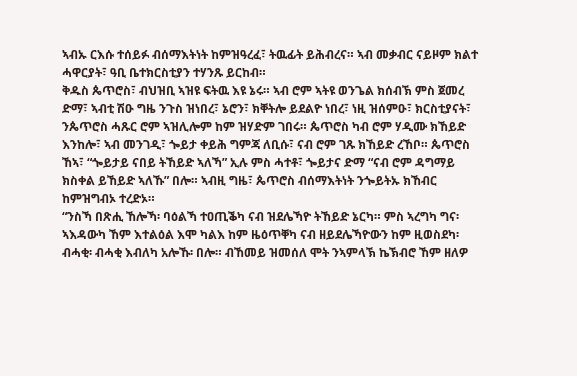ኣብኡ ርእሱ ተሰይፉ ብሰማእትነት ከምዝዓረፈ፣ ትዉፊት ይሕብረና። ኣብ መቃብር ናይዞም ክልተ ሓዋርያት፣ ዓቢ ቤተክርስቲያን ተሃንጹ ይርከብ።
ቅዱስ ጴጥሮስ፣ ብህዝቢ ኣዝዩ ፍትዉ እዩ ኔሩ። ኣብ ሮም ኣትዩ ወንጌል ክሰብኽ ምስ ጀመረ ድማ፣ ኣብቲ ሽዑ ግዜ ንጉስ ዝነበረ፣ ኔሮን፣ ክቐትሎ ይደልዮ ነበረ፣ ነዚ ዝሰምዑ፣ ክርስቲያናት፣ ንጴጥሮስ ሓጹር ሮም ኣዝሊሎም ከም ዝሃድም ገበሩ። ጴጥሮስ ካብ ሮም ሃዲሙ ክኸይድ እንከሎ፣ ኣብ መንገዲ፣ ጐይታ ቀይሕ ግምጃ ለቢሱ፣ ናብ ሮም ገጹ ክኸይድ ረኸቦ። ጴጥሮስ ኸኣ፣ “ጐይታይ ናበይ ትኸይድ ኣለኻ” ኢሉ ምስ ሓተቶ፣ ጐይታና ድማ “ናብ ሮም ዳግማይ ክስቀል ይኸይድ ኣለኹ” በሎ። ኣብዚ ግዜ፣ ጴጥሮስ ብሰማእትነት ንጐይትኡ ክኸብር ከምዝግብኦ ተረድኦ።
“ንስኻ በጽሒ ኸሎኻ፡ ባዕልኻ ተዐጢቕካ ናብ ዝደሌኻዮ ትኸይድ ኔርካ። ምስ ኣረግካ ግና፡ ኣእዳውካ ኸም እተልዕል እሞ ካልእ ከም ዜዕጥቐካ ናብ ዘይደሌኻዮውን ከም ዚወስደካ፡ ብሓቂ፡ ብሓቂ እብለካ አሎኹ፡ በሎ። ብኸመይ ዝመሰለ ሞት ንኣምላኽ ኬኽብሮ ኸም ዘለዎ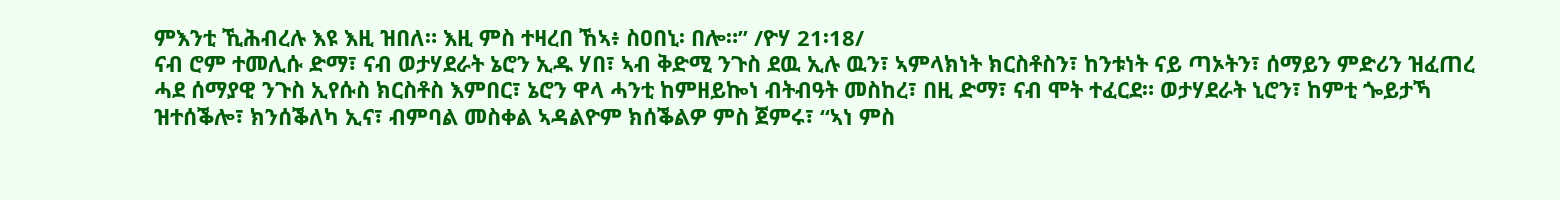ምእንቲ ኺሕብረሉ እዩ እዚ ዝበለ። እዚ ምስ ተዛረበ ኸኣ፥ ስዐበኒ፡ በሎ።” /ዮሃ 21፡18/
ናብ ሮም ተመሊሱ ድማ፣ ናብ ወታሃደራት ኔሮን ኢዱ ሃበ፣ ኣብ ቅድሚ ንጉስ ደዉ ኢሉ ዉን፣ ኣምላክነት ክርስቶስን፣ ከንቱነት ናይ ጣኦትን፣ ሰማይን ምድሪን ዝፈጠረ ሓደ ሰማያዊ ንጉስ ኢየሱስ ክርስቶስ እምበር፣ ኔሮን ዋላ ሓንቲ ከምዘይኰነ ብትብዓት መስከረ፣ በዚ ድማ፣ ናብ ሞት ተፈርደ። ወታሃደራት ኒሮን፣ ከምቲ ጐይታኻ ዝተሰቕሎ፣ ክንሰቕለካ ኢና፣ ብምባል መስቀል ኣዳልዮም ክሰቕልዎ ምስ ጀምሩ፣ “ኣነ ምስ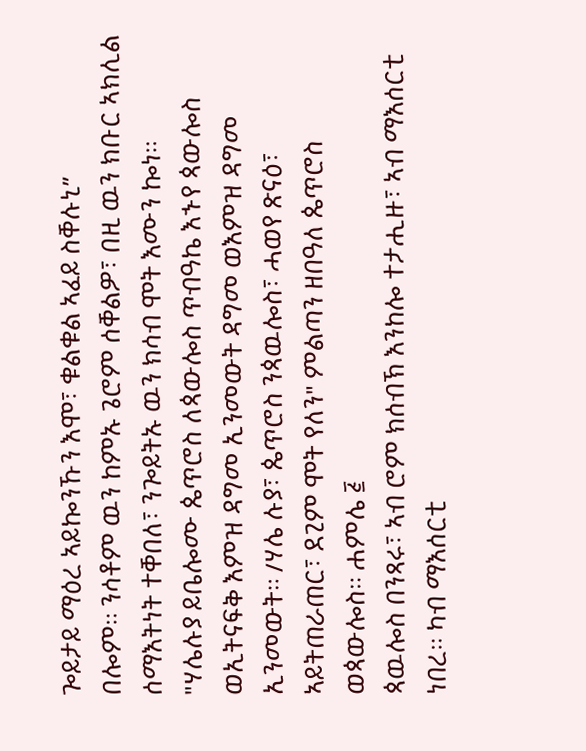ጐይታይ ማዕረ ኣይኰንኹን እሞ፣ ቁልቁል ኣፈይ ስቐሉኒ”
በሎም። ንሳቶም ዉን ከምኡ ጌሮም ሰቐልዎ፣ በዚ ዉን ክቡር ኣክሊል ሰማእትነት ተቐበለ፣ ንጐይትኡ ዉን ክሳብ ሞት እሙን ኰነ።
"ሃሌሉያ ይቤሎሙ ጴጥሮስ ለጳውሎስ ጥብዓኬ እኁየ ጳውሎስ ወኢትናፍቅ እምዝ ዳግመ ኢንመውት ዳግመ ወእምዝ ዳግመ ኢንመውት። /ሃሌ ሉያ፣ ጴጥሮስ ንጳዉሎስ፣ ሓወየ ጽናዕ፣ ኣይትጠራጠር፣ ደጊም ሞት የለን" ምልጣን ዘበዓለ ጴጥሮስ ወጳውሎስ። ሐምሌ ፭
ጳዉሎስ በንጻሩ፣ ኣብ ሮም ክሰብኽ እንከሎ ተታሒዙ፣ ኣብ ማእሰርቲ ነበረ። ካብ ማእሰርቲ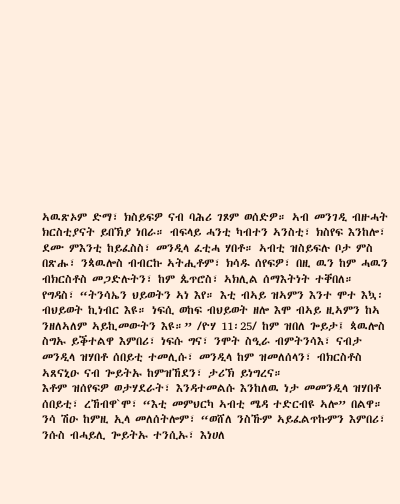ኣዉጽኦም ድማ፣ ክስይፍዎ ናብ ባሕሪ ገጾም ወሰድዎ። ኣብ መንገዲ ብዙሓት ክርስቲያናት ይበኽያ ነበራ። ብፍላይ ሓንቲ ካብተን ኣንስቲ፣ ክስየፍ እንከሎ፣ ደሙ ምእንቲ ከይፈስስ፣ መንዲላ ፈቲሓ ሃበቶ። ኣብቲ ዝስይፍሉ ቦታ ምስ በጽሑ፣ ንጳዉሎስ ብብርኩ ኣትሒቶም፣ ክሳዱ ሰየፍዎ፣ በዚ ዉን ከም ሓዉን ብክርስቶስ መጋድሉትን፣ ከም ጴጥሮስ፣ ኣክሊል ሰማእትነት ተቐበለ። የግዳስ፣ “ትንሳኤን ህይወትን ኣነ እየ። እቲ ብኣይ ዝኣምን እንተ ሞተ እኳ፡ ብህይወት ኪነብር እዩ። ነፍሲ ወከፍ ብህይወት ዘሎ እሞ ብኣይ ዚኣምን ከኣ ንዘለኣለም ኣይኪመውትን እዩ።” /ዮሃ 11፡25/ ከም ዝበለ ጐይታ፤ ጳዉሎስ ስግኡ ይቕተልዋ እምበሪ፣ ነፍሱ ግና፣ ንሞት ስዒራ ብምትንሳእ፣ ናብታ መንዲላ ዝሃበቶ ሰበይቲ ተመሊሱ፣ መንዲላ ከም ዝመለሰላን፣ ብክርስቶስ ኣጸናኒዑ ናብ ጐይትኡ ከምዝኸደን፣ ታሪኽ ይነግረና።
እቶም ዝሰየፍዎ ወታሃደራት፣ እንዳተመልሱ እንከለዉ ነታ መመንዲላ ዝሃበቶ ሰበይቲ፣ ረኸብዋ`ሞ፣ “እቲ መምህርካ ኣብቲ ሜዳ ተድርብዩ ኣሎ” በልዋ። ንሳ ሽዑ ከምዚ ኢላ መለሰትሎም፣ “ወሸለ ንስኹም ኣይፈልጥኩምን እምበሪ፣ ንሱስ ብሓይሊ ጐይትኡ ተንሲኡ፣ እነሀለ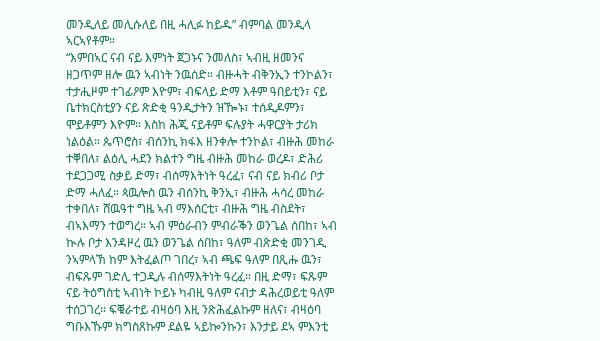መንዲለይ መሊሱለይ በዚ ሓሊፉ ከይዱ” ብምባል መንዲላ ኣርኣየቶም።
“እምበኣር ናብ ናይ እምነት ጀጋኑና ንመለስ፣ ኣብዚ ዘመንና ዘጋጥም ዘሎ ዉን ኣብነት ንዉሰድ። ብዙሓት ብቅንኢን ተንኮልን፣ ተታሒዞም ተገፊዖም እዮም፣ ብፍላይ ድማ እቶም ዓበይቲን፣ ናይ ቤተክርስቲያን ናይ ጽድቂ ዓንዲታትን ዝዀኑ፣ ተሰዲዶምን፣ ሞይቶምን እዮም። እስከ ሕጂ ናይቶም ፍሉያት ሓዋርያት ታሪክ ነልዕል። ጴጥሮስ፣ ብሰንኪ ክፋእ ዘንቀሎ ተንኮል፣ ብዙሕ መከራ ተቐበለ፣ ልዕሊ ሓደን ክልተን ግዜ ብዙሕ መከራ ወረዶ፣ ድሕሪ ተደጋጋሚ ስቃይ ድማ፣ ብሰማእትነት ዓረፈ፣ ናብ ናይ ክብሪ ቦታ ድማ ሓለፈ። ጳዉሎስ ዉን ብሰንኪ ቅንኢ፣ ብዙሕ ሓሳረ መከራ ተቀበለ፣ ሸዉዓተ ግዜ ኣብ ማእሰርቲ፣ ብዙሕ ግዜ ብስደት፣ ብኣእማን ተወግረ። ኣብ ምዕራብን ምብራቕን ወንጌል ሰበከ፣ ኣብ ኲሉ ቦታ እንዳዞረ ዉን ወንጌል ሰበከ፣ ዓለም ብጽድቂ መንገዲ ንኣምላኽ ከም እትፈልጦ ገበረ፣ ኣብ ጫፍ ዓለም በጺሑ ዉን፣ ብፍጹም ገድሊ ተጋዲሉ ብሰማእትነት ዓረፈ። በዚ ድማ፣ ፍጹም ናይ ትዕግስቲ ኣብነት ኮይኑ ካብዚ ዓለም ናብታ ዳሕረወይቲ ዓለም ተሰጋገረ። ፍቑራተይ ብዛዕባ እዚ ንጽሕፈልኩም ዘለና፣ ብዛዕባ ግቡእኹም ክግስጸኩም ደልዬ ኣይኰንኩን፣ እንታይ ደኣ ምእንቲ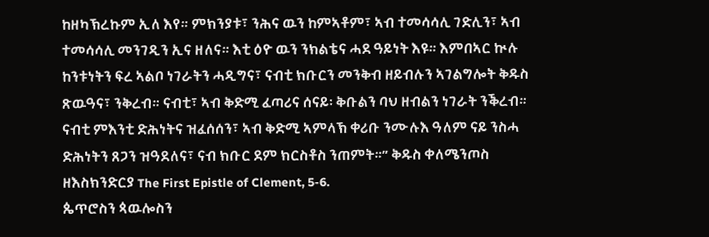ከዘካኽረኩም ኢለ እየ። ምክንያቱ፣ ንሕና ዉን ከምኣቶም፣ ኣብ ተመሳሳሊ ገድሊን፣ ኣብ ተመሳሳሊ መንገዲን ኢና ዘለና። እቲ ዕዮ ዉን ንክልቴና ሓደ ዓይነት እዩ። እምበኣር ኲሉ ከንቱነትን ፍረ ኣልቦ ነገራትን ሓዲግና፣ ናብቲ ክቡርን መንቅብ ዘይብሉን ኣገልግሎት ቅዱስ ጽዉዓና፣ ንቅረብ። ናብቲ፣ ኣብ ቅድሚ ፈጣሪና ሰናይ፡ ቅቡልን ባህ ዘብልን ነገራት ንቕረብ። ናብቲ ምእንቲ ድሕነትና ዝፈሰሰን፣ ኣብ ቅድሚ ኣምላኽ ቀሪቡ ንሙሉእ ዓለም ናይ ንስሓ ድሕነትን ጸጋን ዝዓደለና፣ ናብ ክቡር ደም ክርስቶስ ንጠምት።” ቅዱስ ቀለሜንጦስ ዘእስክንድርያ The First Epistle of Clement, 5-6.
ጴጥሮስን ጳዉሎስን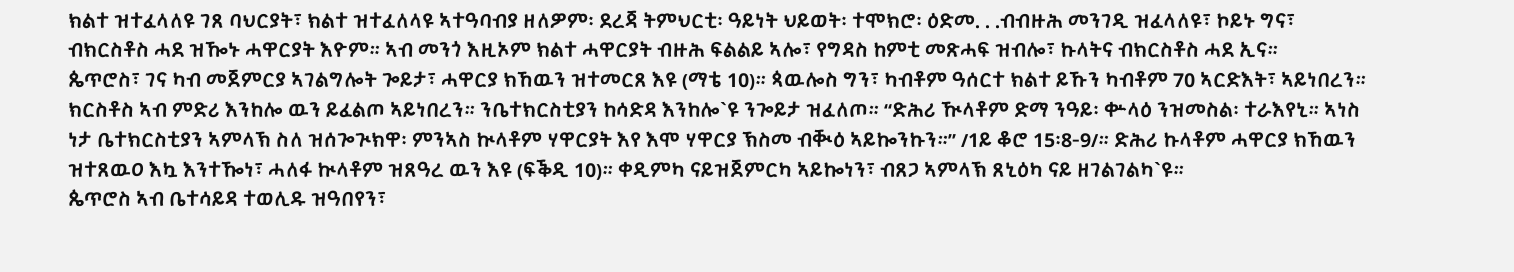ክልተ ዝተፈላለዩ ገጸ ባህርያት፣ ክልተ ዝተፈለላዩ ኣተዓባብያ ዘለዎም፡ ደረጃ ትምህርቲ፡ ዓይነት ህይወት፡ ተሞክሮ፡ ዕድመ. . .ብብዙሕ መንገዲ ዝፈላለዩ፣ ኮይኑ ግና፣ ብክርስቶስ ሓደ ዝዀኑ ሓዋርያት እዮም። ኣብ መንጎ እዚኦም ክልተ ሓዋርያት ብዙሕ ፍልልይ ኣሎ፣ የግዳስ ከምቲ መጽሓፍ ዝብሎ፣ ኩላትና ብክርስቶስ ሓደ ኢና።
ጴጥሮስ፣ ገና ካብ መጀምርያ ኣገልግሎት ጐይታ፣ ሓዋርያ ክኸዉን ዝተመርጸ እዩ (ማቴ 10)። ጳዉሎስ ግን፣ ካብቶም ዓሰርተ ክልተ ይኹን ካብቶም 70 ኣርድእት፣ ኣይነበረን። ክርስቶስ ኣብ ምድሪ እንከሎ ዉን ይፈልጦ ኣይነበረን። ንቤተክርስቲያን ከሳድዳ እንከሎ`ዩ ንጐይታ ዝፈለጦ። “ድሕሪ ዂላቶም ድማ ንዓይ፡ ቍላዕ ንዝመስል፡ ተራእየኒ። ኣነስ ነታ ቤተክርስቲያን ኣምላኽ ስለ ዝሰጐጒክዋ፡ ምንኣስ ኲላቶም ሃዋርያት እየ እሞ ሃዋርያ ኽስመ ብቚዕ ኣይኰንኩን።” /1ይ ቆሮ 15፡8-9/። ድሕሪ ኩላቶም ሓዋርያ ክኸዉን ዝተጸዉዐ እኳ እንተዀነ፣ ሓለፋ ኲላቶም ዝጸዓረ ዉን እዩ (ፍቕዲ 10)። ቀዲምካ ናይዝጀምርካ ኣይኰነን፣ ብጸጋ ኣምላኽ ጸኒዕካ ናይ ዘገልገልካ`ዩ።
ጴጥሮስ ኣብ ቤተሳይዳ ተወሊዱ ዝዓበየን፣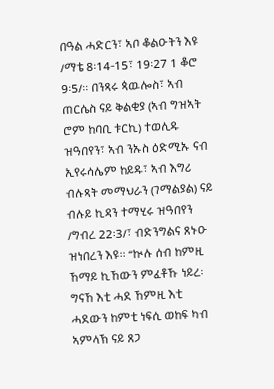በዓል ሓድርን፣ ኣቦ ቆልዑትን እዩ /ማቴ 8፡14-15፣ 19፡27 1 ቆሮ 9፡5/። በንጻሩ ጳዉሎስ፣ ኣብ ጠርሴስ ናይ ቅልቂያ (ኣብ ግዝኣት ሮም ከባቢ ቱርኪ) ተወሊዱ ዝዓበየን፣ ኣብ ንኡስ ዕድሚኡ ናብ ኢየሩሳሌም ከይዱ፣ ኣብ እግሪ ብሉጻት መማህራን (ገማልያል) ናይ ብሉይ ኪዳን ተማሂሩ ዝዓበየን /ግብረ 22፡3/፣ ብድንግልና ጸኑዑ ዝነበረን እዩ። “ኲሉ ሰብ ከምዚ ኸማይ ኪኸውን ምፈቶኹ ነይረ፡ ግናኸ እቲ ሓደ ኸምዚ እቲ ሓደውን ከምቲ ነፍሲ ወከፍ ካብ ኣምላኽ ናይ ጸጋ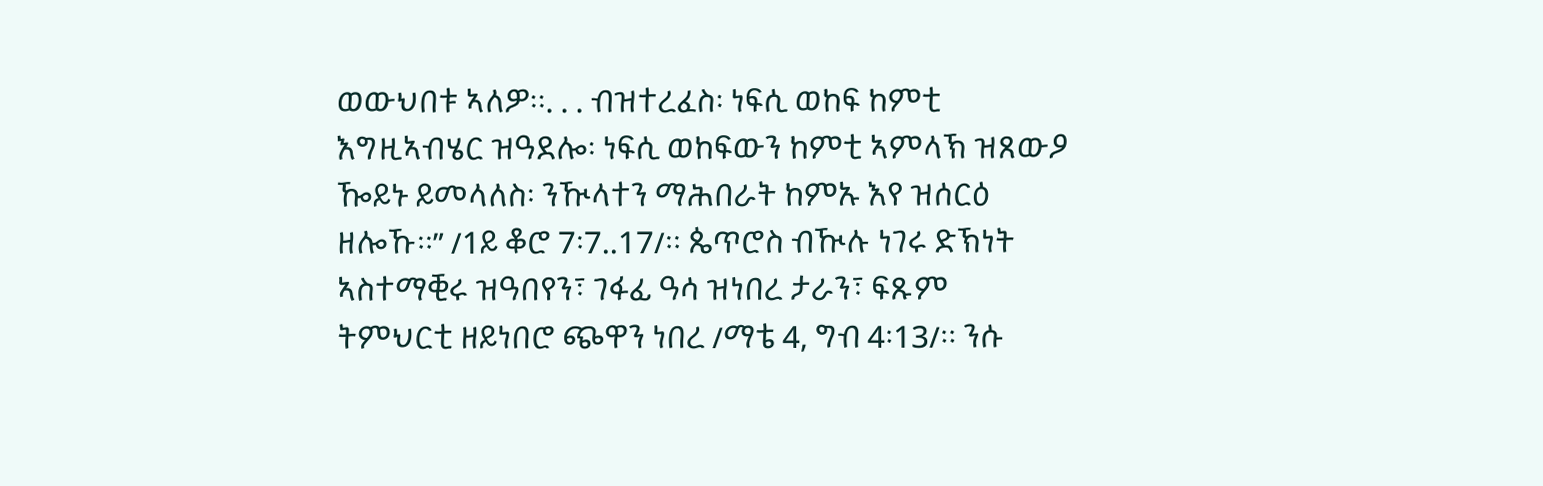ወውህበቱ ኣለዎ።. . . ብዝተረፈስ፡ ነፍሲ ወከፍ ከምቲ እግዚኣብሄር ዝዓደሎ፡ ነፍሲ ወከፍውን ከምቲ ኣምላኽ ዝጸውዖ ዀይኑ ይመላለስ፡ ንዂላተን ማሕበራት ከምኡ እየ ዝሰርዕ ዘሎኹ።” /1ይ ቆሮ 7፡7..17/። ጴጥሮስ ብዂሉ ነገሩ ድኽነት ኣስተማቒሩ ዝዓበየን፣ ገፋፊ ዓሳ ዝነበረ ታራን፣ ፍጹም ትምህርቲ ዘይነበሮ ጭዋን ነበረ /ማቴ 4, ግብ 4፡13/። ንሱ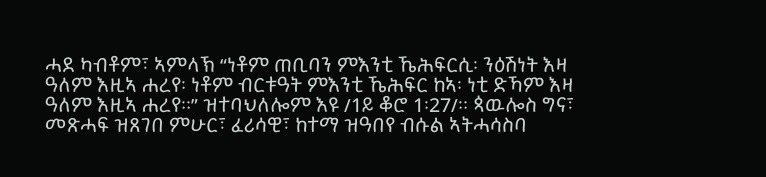ሓደ ካብቶም፣ ኣምላኽ “ነቶም ጠቢባን ምእንቲ ኼሕፍርሲ፡ ንዕሽነት እዛ ዓለም እዚኣ ሐረየ፡ ነቶም ብርቱዓት ምእንቲ ኼሕፍር ከኣ፡ ነቲ ድኻም እዛ ዓለም እዚኣ ሐረየ።” ዝተባህለሎም እዩ /1ይ ቆሮ 1፡27/። ጳዉሎስ ግና፣ መጽሓፍ ዝጸገበ ምሁር፣ ፈሪሳዊ፣ ከተማ ዝዓበየ ብሱል ኣትሓሳስባ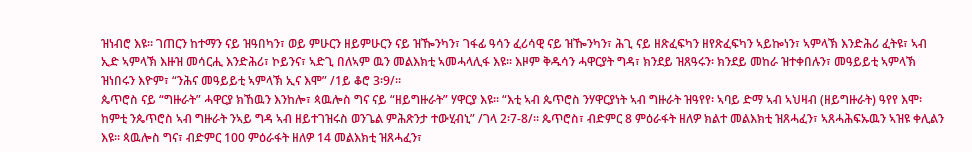ዝነብሮ እዩ። ገጠርን ከተማን ናይ ዝዓበካን፣ ወይ ምሁርን ዘይምሁርን ናይ ዝዀንካን፣ ገፋፊ ዓሳን ፈሪሳዊ ናይ ዝዀንካን፣ ሕጊ ናይ ዘጽፈፍካን ዘየጽፈፍካን ኣይኰነን፣ ኣምላኽ እንድሕሪ ፈትዩ፣ ኣብ ኢድ ኣምላኽ እዙዝ መሳርሒ እንድሕሪ፣ ኮይንና፣ ኣድጊ በለኣም ዉን መልእክቲ ኣመሓላሊፋ እዩ። እዞም ቅዱሳን ሓዋርያት ግዳ፣ ክንደይ ዝጸዓሩን፡ ክንደይ መከራ ዝተቀበሉን፣ መዓይይቲ ኣምላኽ ዝነበሩን እዮም፣ “ንሕና መዓይይቲ ኣምላኽ ኢና እሞ” /1ይ ቆሮ 3፡9/።
ጴጥሮስ ናይ “ግዙራት” ሓዋርያ ክኸዉን እንከሎ፣ ጳዉሎስ ግና ናይ “ዘይግዙራት” ሃዋርያ እዩ። “እቲ ኣብ ጴጥሮስ ንሃዋርያነት ኣብ ግዙራት ዝዓየየ፡ ኣባይ ድማ ኣብ ኣህዛብ (ዘይግዙራት) ዓየየ እሞ፡ ከምቲ ንጴጥሮስ ኣብ ግዙራት ንኣይ ግዳ ኣብ ዘይተገዝሩስ ወንጌል ምሕጽንታ ተውሂብኒ” /ገላ 2፡7-8/። ጴጥሮስ፣ ብድምር 8 ምዕራፋት ዘለዎ ክልተ መልእክቲ ዝጸሓፈን፣ ኣጸሓሕፍኡዉን ኣዝዩ ቀሊልን እዩ። ጳዉሎስ ግና፣ ብድምር 100 ምዕራፋት ዘለዎ 14 መልእክቲ ዝጸሓፈን፣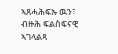ኣጸሓሕፍኡ ዉን፣ ብዙሕ ፍልስፍናዊ ኣገላልጻ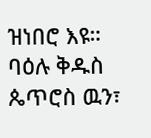ዝነበሮ እዩ። ባዕሉ ቅዱስ ጴጥሮስ ዉን፣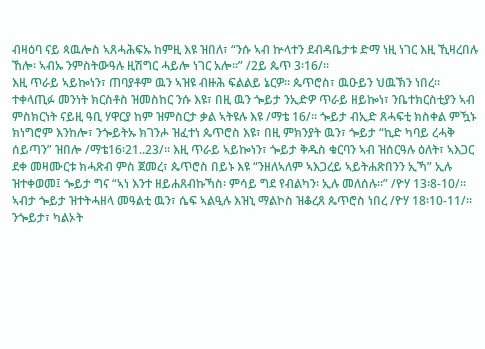ብዛዕባ ናይ ጳዉሎስ ኣጸሓሕፍኡ ከምዚ እዩ ዝበለ፣ “ንሱ ኣብ ኵላተን ደብዳቤታቱ ድማ ነዚ ነገር እዚ ኺዛረበሉ ኸሎ፡ ኣብኡ ንምስትውዓሉ ዚሽግር ሓይሎ ነገር አሎ።” /2ይ ጴጥ 3፡16/።
እዚ ጥራይ ኣይኰነን፣ ጠባያቶም ዉን ኣዝዩ ብዙሕ ፍልልይ ኔርዎ። ጴጥሮስ፣ ዉዑይን ህዉኽን ነበረ። ተቀላጢፉ መንነት ክርስቶስ ዝመስከር ንሱ እዩ፣ በዚ ዉን ጐይታ ንኢድዎ ጥራይ ዘይኰነ፣ ንቤተክርስቲያን ኣብ ምስክርነት ናይዚ ዓቢ ሃዋርያ ከም ዝምስርታ ቃል ኣትዩሉ እዩ /ማቴ 16/። ጐይታ ብኢድ ጸሓፍቲ ክስቀል ምዃኑ ክነግሮም እንከሎ፣ ንጐይትኡ ክገንሖ ዝፈተነ ጴጥሮስ እዩ፣ በዚ ምክንያት ዉን፣ ጐይታ “ኪድ ካባይ ረሓቅ ሰይጣን” ዝበሎ /ማቴ16፡21..23/። እዚ ጥራይ ኣይኰነን፣ ጐይታ ቅዱስ ቁርባን ኣብ ዝሰርዓሉ ዕለት፣ ኣእጋር ደቀ መዛሙርቱ ክሓጽብ ምስ ጀመረ፣ ጴጥሮስ በይኑ እዩ “ንዘለኣለም ኣእጋረይ ኣይትሐጽበንን ኢኻ” ኢሉ ዝተቀወመ፤ ጐይታ ግና “ኣነ እንተ ዘይሐጸብኩኻስ፡ ምሳይ ግደ የብልካን፡ ኢሉ መለሰሉ።” /ዮሃ 13፡8-10/። ኣብታ ጐይታ ዝተትሓዘላ መዓልቲ ዉን፣ ሴፍ ኣልዒሉ እዝኒ ማልኮስ ዝቆረጸ ጴጥሮስ ነበረ /ዮሃ 18፡10-11/። ንጐይታ፣ ካልኦት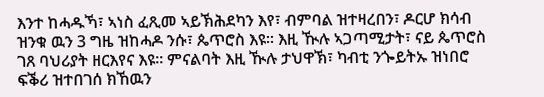እንተ ከሓዱኻ፣ ኣነስ ፈጺመ ኣይኽሕደካን እየ፣ ብምባል ዝተዛረበን፣ ዶርሆ ክሳብ ዝንቁ ዉን 3 ግዜ ዝከሓዶ ንሱ፣ ጴጥሮስ እዩ። እዚ ዂሉ ኣጋጣሚታት፣ ናይ ጴጥሮስ ገጸ ባህሪያት ዘርእየና እዩ። ምናልባት እዚ ዂሉ ታህዋኽ፣ ካብቲ ንጐይትኡ ዝነበሮ ፍቕሪ ዝተበገሰ ክኸዉን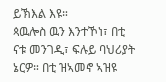ይኽእል እዩ።
ጳዉሎስ ዉን እንተኾነ፣ በቲ ናቱ መንገዲ፣ ፍሉይ ባህሪያት ኔርዎ። በቲ ዝኣመኖ ኣዝዩ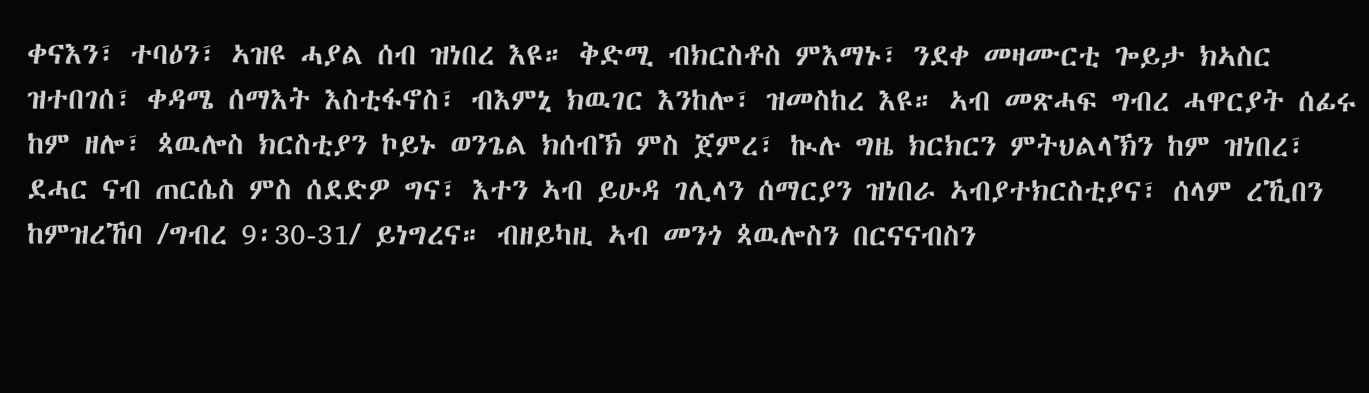ቀናእን፣ ተባዕን፣ ኣዝዩ ሓያል ሰብ ዝነበረ እዩ። ቅድሚ ብክርስቶስ ምእማኑ፣ ንደቀ መዛሙርቲ ጐይታ ክኣስር ዝተበገሰ፣ ቀዳሜ ሰማእት እስቲፋኖስ፣ ብእምኒ ክዉገር እንከሎ፣ ዝመስከረ እዩ። ኣብ መጽሓፍ ግብረ ሓዋርያት ሰፊሩ ከም ዘሎ፣ ጳዉሎስ ክርስቲያን ኮይኑ ወንጌል ክሰብኽ ምስ ጀምረ፣ ኲሉ ግዜ ክርክርን ምትህልላኽን ከም ዝነበረ፣ ደሓር ናብ ጠርሴስ ምስ ሰደድዎ ግና፣ እተን ኣብ ይሁዳ ገሊላን ሰማርያን ዝነበራ ኣብያተክርስቲያና፣ ሰላም ረኺበን ከምዝረኸባ /ግብረ 9፡30-31/ ይነግረና። ብዘይካዚ ኣብ መንጎ ጳዉሎስን በርናናብስን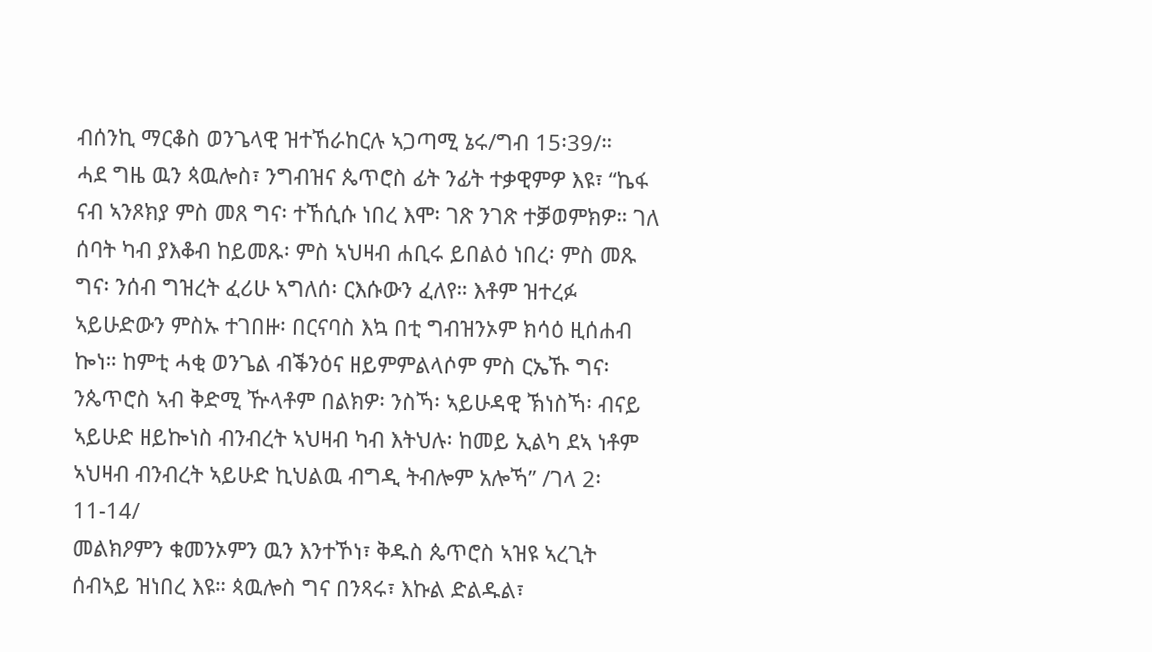ብሰንኪ ማርቆስ ወንጌላዊ ዝተኸራከርሉ ኣጋጣሚ ኔሩ/ግብ 15፡39/።
ሓደ ግዜ ዉን ጳዉሎስ፣ ንግብዝና ጴጥሮስ ፊት ንፊት ተቃዊምዎ እዩ፣ “ኬፋ ናብ ኣንጾክያ ምስ መጸ ግና፡ ተኸሲሱ ነበረ እሞ፡ ገጽ ንገጽ ተቓወምክዎ። ገለ ሰባት ካብ ያእቆብ ከይመጹ፡ ምስ ኣህዛብ ሐቢሩ ይበልዕ ነበረ፡ ምስ መጹ ግና፡ ንሰብ ግዝረት ፈሪሁ ኣግለሰ፡ ርእሱውን ፈለየ። እቶም ዝተረፉ ኣይሁድውን ምስኡ ተገበዙ፡ በርናባስ እኳ በቲ ግብዝንኦም ክሳዕ ዚሰሐብ ኰነ። ከምቲ ሓቂ ወንጌል ብቕንዕና ዘይምምልላሶም ምስ ርኤኹ ግና፡ ንጴጥሮስ ኣብ ቅድሚ ዅላቶም በልክዎ፡ ንስኻ፡ ኣይሁዳዊ ኽነስኻ፡ ብናይ ኣይሁድ ዘይኰነስ ብንብረት ኣህዛብ ካብ እትህሉ፡ ከመይ ኢልካ ደኣ ነቶም ኣህዛብ ብንብረት ኣይሁድ ኪህልዉ ብግዲ ትብሎም አሎኻ” /ገላ 2፡11-14/
መልክዖምን ቁመንኦምን ዉን እንተኾነ፣ ቅዱስ ጴጥሮስ ኣዝዩ ኣረጊት ሰብኣይ ዝነበረ እዩ። ጳዉሎስ ግና በንጻሩ፣ እኩል ድልዱል፣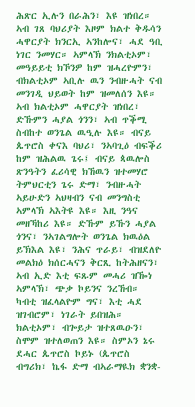ሕጽር ኢሉን በራሕን፣ እዩ ዝነበረ።
ኣብ ገጸ ባህሪያት እዞም ክልተ ቅዱሳን ሓዋርያት ክንርኢ ኣንከሎና፣ ሓደ ዓቢ ነገር ንመሃር። ኣምላኽ ንክልቲኦም፣ መዓይይቲ ክኾንዎ ከም ዝሓረዮምን፣ ብክልቲኦም ኣቢሉ ዉን ንብዙሓት ናብ መንገዲ ህይወት ከም ዝመለሰን እዩ። ኣብ ክልቲኦም ሓዋርያት ዝነበረ፣ ድኹምን ሓያል ጎንን፣ ኣብ ጥቕሚ ስብከተ ወንጌል ዉዒሉ እዩ። ብናይ ጴጥሮስ ቀናእ ባህሪ፣ ንኣባጊዕ ብፍቕሪ ከም ዝሕልዉ ጌሩ፤ ብናይ ጳዉሎስ ጽንዓትን ፈሪሳዊ ክኸዉን ዝተመሃሮ ትምህርቲን ጌሩ ድማ፣ ንብዙሓት ኣይሁድን ኣህዛብን ናብ መንግስቲ ኣምላኽ ኣእትዩ እዩ። እዚ ንዓና መዘኻከሪ እዩ። ድኹም ይኹን ሓያል ጎንና፣ ንኣገልግሎት ወንጌል ክዉዕል ይኽእል እዩ፣ ንሕና ጥራይ፣ ብዝደለዮ መልክዕ ክሰርሓናን ቅርጺ ከትሕዘናን፣ ኣብ ኢድ እቲ ፍጹም መሓሪ ዝዀነ ኣምላኽ፣ ጭቃ ኮይንና ንረኸብ።
ካብቲ ዝፈላልዮም ግና፣ እቲ ሓደ ዝገብሮም፣ ነገራት ይበዝሕ። ክልቲኦም፣ ብጐይታ ዝተጸዉዑን፣ ስሞም ዝተለወጠን እዩ። ስምኦን ኔሩ ደሓር ጴጥሮስ ኮይኑ (ጴጥሮስ ብግሪክ፣ ኬፋ ድማ ብኣራማዪክ ቋንቋ-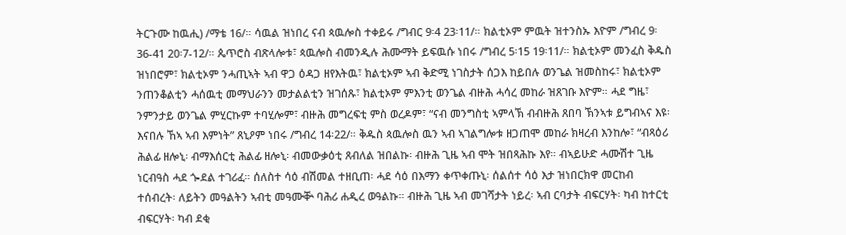ትርጉሙ ከዉሒ) /ማቴ 16/። ሳዉል ዝነበረ ናብ ጳዉሎስ ተቀይሩ /ግብር 9፡4 23፡11/። ክልቲኦም ምዉት ዝተንስኡ እዮም /ግብረ 9፡36-41 20፡7-12/። ጴጥሮስ ብጽላሎቱ፣ ጳዉሎስ ብመንዲሉ ሕሙማት ይፍዉሱ ነበሩ /ግብረ 5፡15 19፡11/። ክልቲኦም መንፈስ ቅዱስ ዝነበሮም፣ ክልቲኦም ንሓጢኣት ኣብ ዋጋ ዕዳጋ ዘየእትዉ፣ ክልቲኦም ኣብ ቅድሚ ነገስታት ሰጋእ ከይበሉ ወንጌል ዝመስከሩ፣ ክልቲኦም ንጠንቆልቲን ሓሰዉቲ መማህራንን መታልልቲን ዝገሰጹ፣ ክልቲኦም ምእንቲ ወንጌል ብዙሕ ሓሳረ መከራ ዝጸገቡ እዮም። ሓደ ግዜ፣ ንምንታይ ወንጌል ምሂርኩም ተባሂሎም፣ ብዙሕ መግረፍቲ ምስ ወረዶም፣ “ናብ መንግስቲ ኣምላኽ ብብዙሕ ጸበባ ኽንኣቱ ይግብኣና እዩ፡ እናበሉ ኸኣ ኣብ እምነት” ጸኒዖም ነበሩ /ግብረ 14፡22/። ቅዱስ ጳዉሎስ ዉን ኣብ ኣገልግሎቱ ዘጋጠሞ መከራ ክዛረብ እንከሎ፣ “ብጻዕሪ ሕልፊ ዘሎኒ፡ ብማእሰርቲ ሕልፊ ዘሎኒ፡ ብመውቃዕቲ ጸብለል ዝበልኩ፡ ብዙሕ ጊዜ ኣብ ሞት ዝበጻሕኩ እየ። ብኣይሁድ ሓሙሽተ ጊዜ ነርብዓስ ሓደ ጐደል ተገሪፈ። ሰለስተ ሳዕ ብሽመል ተዘቢጠ፡ ሓደ ሳዕ በእማን ቀጥቀጡኒ፡ ሰልሰተ ሳዕ እታ ዝነበርክዋ መርከብ ተሰብረት፡ ለይትን መዓልትን ኣብቲ መዓሙቝ ባሕሪ ሐዲረ ወዓልኩ። ብዙሕ ጊዜ ኣብ መገሻታት ነይረ፡ ኣብ ርባታት ብፍርሃት፡ ካብ ከተርቲ ብፍርሃት፡ ካብ ደቂ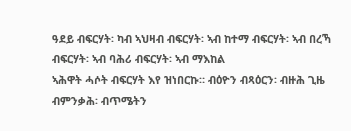ዓደይ ብፍርሃት፡ ካብ ኣህዛብ ብፍርሃት፡ ኣብ ከተማ ብፍርሃት፡ ኣብ በረኻ ብፍርሃት፡ ኣብ ባሕሪ ብፍርሃት፡ ኣብ ማእከል
ኣሕዋት ሓሶት ብፍርሃት እየ ዝነበርኩ። ብዕዮን ብጻዕርን፡ ብዙሕ ጊዜ ብምንቃሕ፡ ብጥሜትን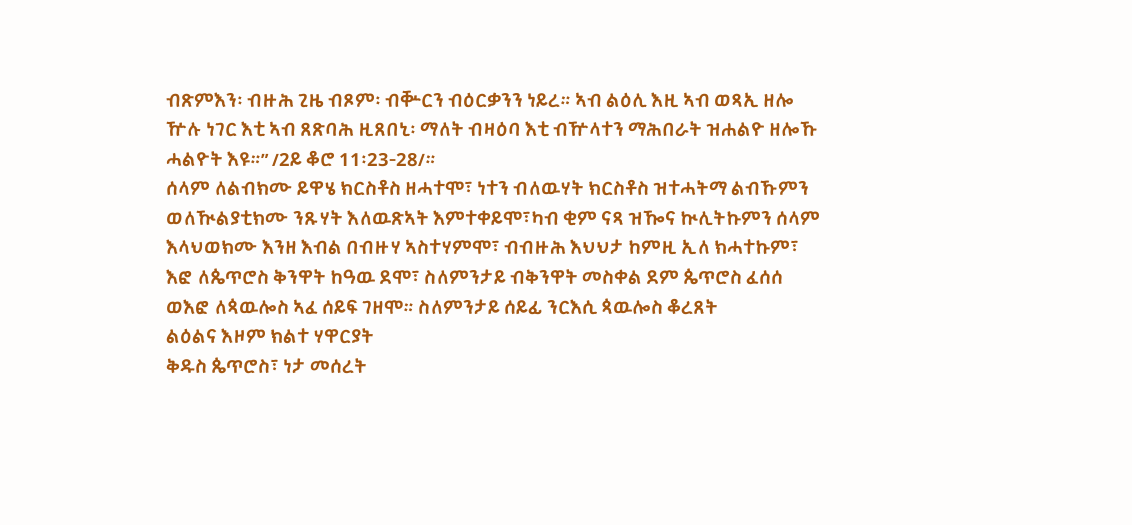ብጽምእን፡ ብዙሕ ጊዜ ብጾም፡ ብቝርን ብዕርቃንን ነይረ። ኣብ ልዕሊ እዚ ኣብ ወጻኢ ዘሎ ዅሉ ነገር እቲ ኣብ ጸጽባሕ ዚጸበኒ፡ ማለት ብዛዕባ እቲ ብዅላተን ማሕበራት ዝሐልዮ ዘሎኹ ሓልዮት እዩ።” /2ይ ቆሮ 11፡23-28/።
ሰላም ለልብክሙ ይዋሄ ክርስቶስ ዘሓተሞ፣ ነተን ብለዉሃት ክርስቶስ ዝተሓትማ ልብኹምን ወለዂልያቲክሙ ንጹሃት እለዉጽኣት እምተቀይሞ፣ካብ ቂም ናጻ ዝዀና ኲሊትኩምን ሰላም እላህወክሙ እንዘ እብል በብዙሃ ኣስተሃምሞ፣ ብብዙሕ እህህታ ከምዚ ኢለ ክሓተኩም፣ እፎ ለጴጥሮስ ቅንዋት ከዓዉ ደሞ፣ ስለምንታይ ብቅንዋት መስቀል ደም ጴጥሮስ ፈሰሰ ወእፎ ለጳዉሎስ ኣፈ ሰይፍ ገዘሞ። ስለምንታይ ሰይፊ ንርእሲ ጳዉሎስ ቆረጸት
ልዕልና እዞም ክልተ ሃዋርያት
ቅዱስ ጴጥሮስ፣ ነታ መሰረት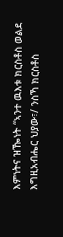እምነትና ዝዀነት “ኣንተ ዉእቱ ክርስቶስ ወልደ እግዚአብሔር ህያው፣/ ንስኻ ክርስቶስ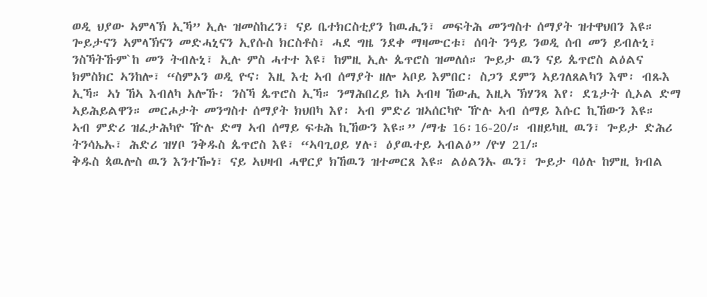ወዲ ህያው ኣምላኽ ኢኻ” ኢሉ ዝመስከረን፣ ናይ ቤተክርስቲያን ከዉሒን፣ መፍትሕ መንግስተ ሰማያት ዝተዋህበን እዩ። ጐይታናን ኣምላኽናን መድሓኒናን ኢየሱስ ክርስቶስ፣ ሓደ ግዜ ንደቀ ማዛሙርቱ፣ ሰባት ንዓይ ንወዲ ሰብ መን ይብሉኒ፣ ንስኻትኹም`ከ መን ትብሉኒ፣ ኢሉ ምስ ሓተተ እዩ፣ ከምዚ ኢሉ ጴጥሮስ ዝመለሰ። ጐይታ ዉን ናይ ጴጥሮስ ልዕልና ክምስክር ኣንከሎ፣ “ስምኦን ወዲ ዮና፡ እዚ እቲ ኣብ ሰማያት ዘሎ ኣቦይ እምበር፡ ስጋን ደምን ኣይገለጸልካን እሞ፡ ብጹእ ኢኻ። ኣነ ኸኣ እብለካ አሎኹ፡ ንስኻ ጴጥሮስ ኢኻ። ንማሕበረይ ከኣ ኣብዛ ኸውሒ እዚኣ ኽሃንጻ እየ፡ ደጌታት ሲኦል ድማ ኣይሕይልዋን። መርሖታት መንግስተ ሰማያት ክህበካ እየ፡ ኣብ ምድሪ ዝኣሰርካዮ ዅሉ ኣብ ሰማይ እሱር ኪኸውን እዩ።
ኣብ ምድሪ ዝፈታሕካዮ ዅሉ ድማ ኣብ ሰማይ ፍቱሕ ኪኸውን እዩ።” /ማቴ 16፡16-20/። ብዘይካዚ ዉን፣ ጐይታ ድሕሪ ትንሳኤኡ፣ ሕድሪ ዝሃቦ ንቅዱስ ጴጥሮስ እዩ፣ “ኣባጊዐይ ሃሉ፣ ዕያዉተይ ኣብልዕ” /ዮሃ 21/።
ቅዱስ ጳዉሎስ ዉን እንተዀነ፣ ናይ ኣህዛብ ሓዋርያ ክኸዉን ዝተመርጸ እዩ። ልዕልንኡ ዉን፣ ጐይታ ባዕሉ ከምዚ ክብል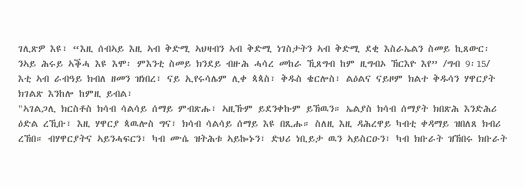ገሊጽዎ እዩ፣ “እዚ ሰብኣይ እዚ ኣብ ቅድሚ ኣህዛብን ኣብ ቅድሚ ነገስታትን ኣብ ቅድሚ ደቂ እስራኤልን ስመይ ኪጸውር፡ ንኣይ ሕሩይ ኣቕሓ እዩ እሞ፡ ምእንቲ ስመይ ክንደይ ብዙሕ ሓሳረ መከራ ኺጸግብ ከም ዚግብኦ ኸርእዮ እየ” /ግብ 9፡15/
እቲ ኣብ ራብዓይ ክብለ ዘመን ዝነበረ፣ ናይ ኢየሩሳሌም ሊቀ ጳጳስ፣ ቅዱስ ቄርሎስ፣ ልዕልና ናይዞም ክልተ ቅዱሳን ሃዋርያት ክገልጽ እንከሎ ከምዚ ይብል፣
"ኣገልጋሊ ክርስቶስ ክሳብ ሳልሳይ ሰማይ ምብጽሑ፣ ኣዚኹም ይደንቀኩም ይኸዉን። ኤልያስ ክሳብ ሰማያት ክበጽሕ እንድሕሪ ዕድል ረኺቡ፣ እዚ ሃዋርያ ጳዉሎስ ግና፣ ክሳብ ሳልሳይ ሰማይ እዩ በጺሑ። ስለዚ እዚ ዳሕረዋይ ካብቲ ቀዳማይ ዝበለጸ ክብሪ ረኸበ። ብሃዋርያትና ኣይንሓፍርን፣ ካብ ሙሴ ዝትሕቱ ኣይኰኑን፣ ድህሪ ነቢይታ ዉን ኣይስርዑን፣ ካብ ክቡራት ዝኸበሩ ክቡራት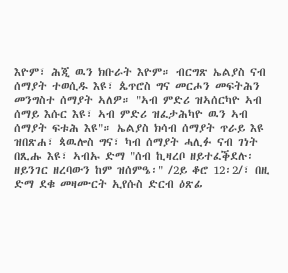እዮም፣ ሕጂ ዉን ክቡራት እዮም። ብርግጽ ኤልያስ ናብ ሰማያት ተወሲዱ እዩ፣ ጴጥሮስ ግና መርሖን መፍትሕን መንግስተ ሰማያት ኣለዎ። "ኣብ ምድሪ ዝኣሰርካዮ ኣብ ሰማይ እሱር እዩ፣ ኣብ ምድሪ ዝፈታሕካዮ ዉን ኣብ ሰማያት ፍቱሕ እዩ"። ኤልያስ ክሳብ ሰማያት ጥራይ እዩ ዝበጽሐ፣ ጳዉሎስ ግና፣ ካብ ሰማያት ሓሊፉ ናብ ገነት በጺሑ እዩ፣ ኣብኡ ድማ "ሰብ ኪዛረቦ ዘይተፈቕደሉ፡ ዘይንገር ዘረባውን ከም ዝሰምዔ፡" /2ይ ቆሮ 12፡2/፣ በዚ ድማ ደቁ መዛሙርት ኢየሱስ ድርብ ዕጽፊ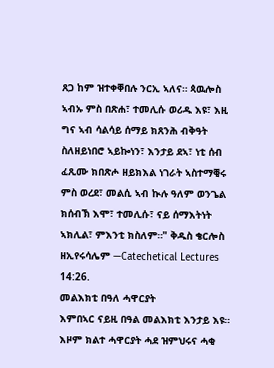ጸጋ ከም ዝተቀቐበሉ ንርኢ ኣለና። ጳዉሎስ ኣብኡ ምስ በጽሐ፣ ተመሊሱ ወሪዱ እዩ፣ እዚ ግና ኣብ ሳልሳይ ሰማይ ክጸንሕ ብቅዓት ስለዘይነበሮ ኣይኰነን፣ እንታይ ደኣ፣ ነቲ ሰብ ፈጺሙ ክበጽሖ ዘይክእል ነገራት ኣስተማቒሩ ምስ ወረደ፣ መልሲ ኣብ ኲሉ ዓለም ወንጌል ክሰብኽ እሞ፣ ተመሊሱ፣ ናይ ሰማእትነት ኣክሊል፣ ምእንቲ ክስለም።" ቅዱስ ቄርሎስ ዘኢየሩሳሌም —Catechetical Lectures 14:26.
መልእክቲ በዓለ ሓዋርያት
እምበኣር ናይዚ በዓል መልእክቲ እንታይ እዩ። እዞም ክልተ ሓዋርያት ሓደ ዝምህሩና ሓቂ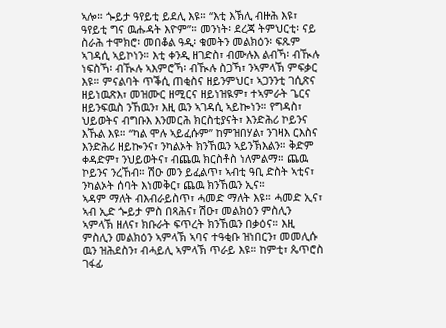ኣሎ። ጐይታ ዓየይቲ ይደሊ እዩ። “እቲ እኽሊ ብዙሕ እዩ፣ ዓየይቲ ግና ዉሑዳት እዮም”። መንነት፡ ደረጃ ትምህርቲ፡ ናይ ስራሕ ተሞክሮ፡ መበቆል ዓዲ፡ ቁመትን መልክዕን፡ ፍጹም ኣገዳሲ ኣይኮነን። እቲ ቀንዲ ዘገድስ፣ ብሙሉእ ልብኻ፡ ብዂሉ ነፍስኻ፡ ብዂሉ ኣእምሮኻ፡ ብዂሉ ስጋኻ፣ ንኣምላኽ ምፍቃር እዩ። ምናልባት ጥቕሲ ጠቂስና ዘይንምህር፣ ኣጋንንቲ ገሲጽና ዘይነዉጽእ፣ መዝሙር ዘሚርና ዘይነዝዪም፣ ተኣምራት ጌርና ዘይንፍዉስ ንኸዉን፣ እዚ ዉን ኣገዳሲ ኣይኰነን። የግዳስ፣ ህይወትና ብግቡእ እንመርሕ ክርስቲያናት፣ እንድሕሪ ኮይንና እኹል እዩ። “ካል ሞሉ ኣይፈሱም” ከምዝበሃል፣ ንገዛእ ርእስና እንድሕሪ ዘይኰንና፣ ንካልኦት ክንኸዉን ኣይንኽእልን። ቅድም ቀዳድም፣ ንህይወትና፣ ብጨዉ ክርስቶስ ነለምልማ። ጨዉ ኮይንና ንረኸብ። ሽዑ መን ይፈልጥ፣ ኣብቲ ዓቢ ድስት ኣቲና፣ ንካልኦት ሰባት እነመቅር፣ ጨዉ ክንኸዉን ኢና።
ኣዳም ማለት ብእብራይስጥ፣ ሓመድ ማለት እዩ። ሓመድ ኢና፣ ኣብ ኢድ ጐይታ ምስ በጻሕና፣ ሽዑ፣ መልክዕን ምስሊን ኣምላኽ ዘለና፣ ክቡራት ፍጥረት ክንኸዉን በቃዕና። እዚ ምስሊን መልክዕን ኣምላኽ ኣባና ተዓቂቡ ዝነበርን፣ መመሊሱ ዉን ዝሕደስን፣ ብሓይሊ ኣምላኽ ጥራይ እዩ። ከምቲ፣ ጴጥሮስ ገፋፊ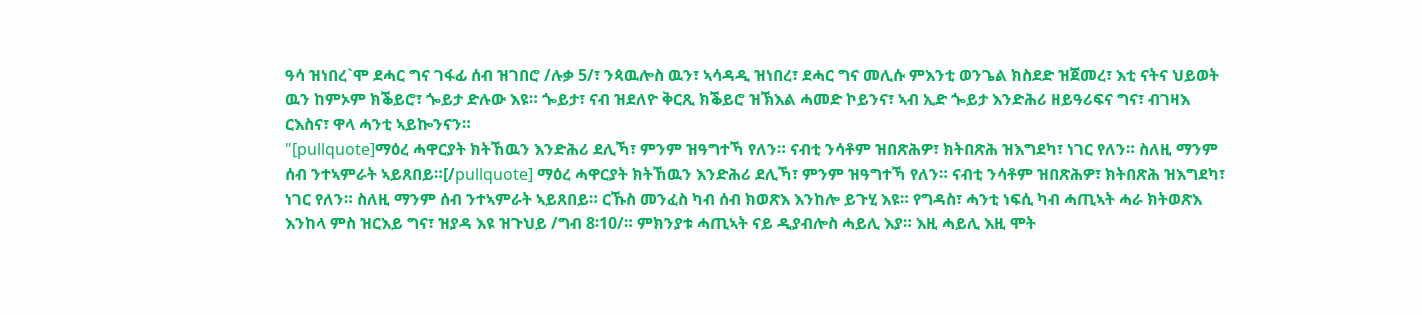ዓሳ ዝነበረ`ሞ ደሓር ግና ገፋፊ ሰብ ዝገበሮ /ሉቃ 5/፣ ንጳዉሎስ ዉን፣ ኣሳዳዲ ዝነበረ፣ ደሓር ግና መሊሱ ምእንቲ ወንጌል ክስደድ ዝጀመረ፣ እቲ ናትና ህይወት ዉን ከምኦም ክቕይሮ፣ ጐይታ ድሉው እዩ። ጐይታ፣ ናብ ዝደለዮ ቅርጺ ክቕይሮ ዝኽእል ሓመድ ኮይንና፣ ኣብ ኢድ ጐይታ እንድሕሪ ዘይዓሪፍና ግና፣ ብገዛእ ርእስና፣ ዋላ ሓንቲ ኣይኰንናን።
"[pullquote]ማዕረ ሓዋርያት ክትኸዉን እንድሕሪ ደሊኻ፣ ምንም ዝዓግተኻ የለን። ናብቲ ንሳቶም ዝበጽሕዎ፣ ክትበጽሕ ዝእግደካ፣ ነገር የለን። ስለዚ ማንም ሰብ ንተኣምራት ኣይጸበይ።[/pullquote] ማዕረ ሓዋርያት ክትኸዉን እንድሕሪ ደሊኻ፣ ምንም ዝዓግተኻ የለን። ናብቲ ንሳቶም ዝበጽሕዎ፣ ክትበጽሕ ዝእግደካ፣ ነገር የለን። ስለዚ ማንም ሰብ ንተኣምራት ኣይጸበይ። ርኹስ መንፈስ ካብ ሰብ ክወጽእ እንከሎ ይጉሂ እዩ። የግዳስ፣ ሓንቲ ነፍሲ ካብ ሓጢኣት ሓራ ክትወጽእ እንከላ ምስ ዝርእይ ግና፣ ዝያዳ እዩ ዝጉህይ /ግብ 8፡10/። ምክንያቱ ሓጢኣት ናይ ዲያብሎስ ሓይሊ እያ። እዚ ሓይሊ እዚ ሞት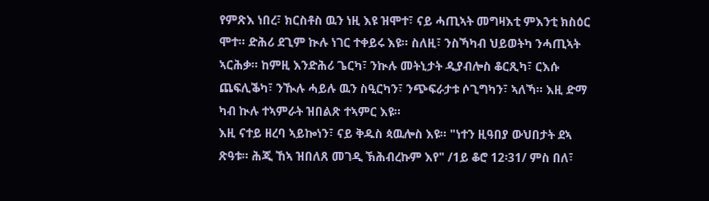የምጽእ ነበረ፣ ክርስቶስ ዉን ነዚ እዩ ዝሞተ፣ ናይ ሓጢኣት መግዛእቲ ምእንቲ ክስዕር ሞተ። ድሕሪ ደጊም ኲሉ ነገር ተቀይሩ እዩ። ስለዚ፣ ንስኻካብ ህይወትካ ንሓጢኣት ኣርሕቃ። ከምዚ እንድሕሪ ጌርካ፣ ንኲሉ መትኒታት ዲያብሎስ ቆርጺካ፣ ርእሱ ጨፍሊቕካ፣ ንዂሉ ሓይሉ ዉን ስዒርካን፣ ንጭፍራታቱ ሶጊግካን፣ ኣለኻ። እዚ ድማ ካብ ኲሉ ተኣምራት ዝበልጽ ተኣምር እዩ።
እዚ ናተይ ዘረባ ኣይኰነን፣ ናይ ቅዱስ ጳዉሎስ እዩ። "ነተን ዚዓበያ ውህበታት ደኣ ጽዓቱ። ሕጂ ኸኣ ዝበለጸ መገዲ ኽሕብረኩም እየ" /1ይ ቆሮ 12፡31/ ምስ በለ፣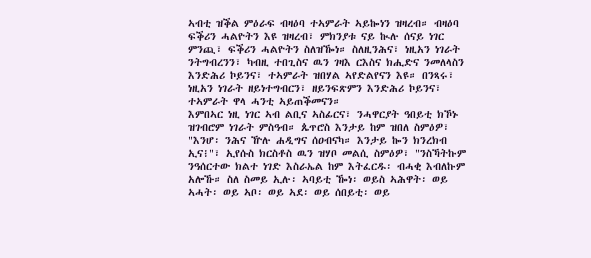ኣብቲ ዝቕል ምዕራፍ ብዛዕባ ተኣምራት ኣይኰነን ዝዛረብ። ብዛዕባ ፍቕሪን ሓልዮትን እዩ ዝዛረብ፣ ምክንያቱ ናይ ኲሉ ሰናይ ነገር ምንጪ፣ ፍቕሪን ሓልዮትን ስለዝዀነ። ስለዚንሕና፣ ነዚአን ነገራት ንትግብረንን፣ ካብዚ ተበጊስና ዉን ገዛእ ርእስና ክሒድና ንመለላስን እንድሕሪ ኮይንና፣ ተኣምራት ዝበሃል ኣየድልየናን እዩ። በንጻሩ፣ ነዚአን ነገራት ዘይነተግብርን፣ ዘይንፍጽምን እንድሕሪ ኮይንና፣ ተኣምራት ዋላ ሓንቲ ኣይጠቕመናን።
እምበኣር ነዚ ነገር ኣብ ልቢና ኣስፊርና፣ ንሓዋርያት ዓበይቲ ክኾኑ ዝገብሮም ነገራት ምስዓብ። ጴጥሮስ እንታይ ከም ዝበለ ስምዕዎ፣ "እንሆ፡ ንሕና ዅሉ ሐዲግና ሰዐብናካ። እንታይ ኰን ክንረክብ ኢና፧"፣ ኢየሱስ ክርስቶስ ዉን ዝሃቦ መልሲ ስምዕዎ፣ "ንስኻትኩም ንዓሰርተው ክልተ ነገድ እስራኤል ከም እትፈርዱ፡ ብሓቂ እብለኩም አሎኹ። ስለ ስመይ ኢሉ፡ ኣባይቲ ዀነ፡ ወይስ ኣሕዋት፡ ወይ ኣሓት፡ ወይ ኣቦ፡ ወይ ኣደ፡ ወይ ሰበይቲ፡ ወይ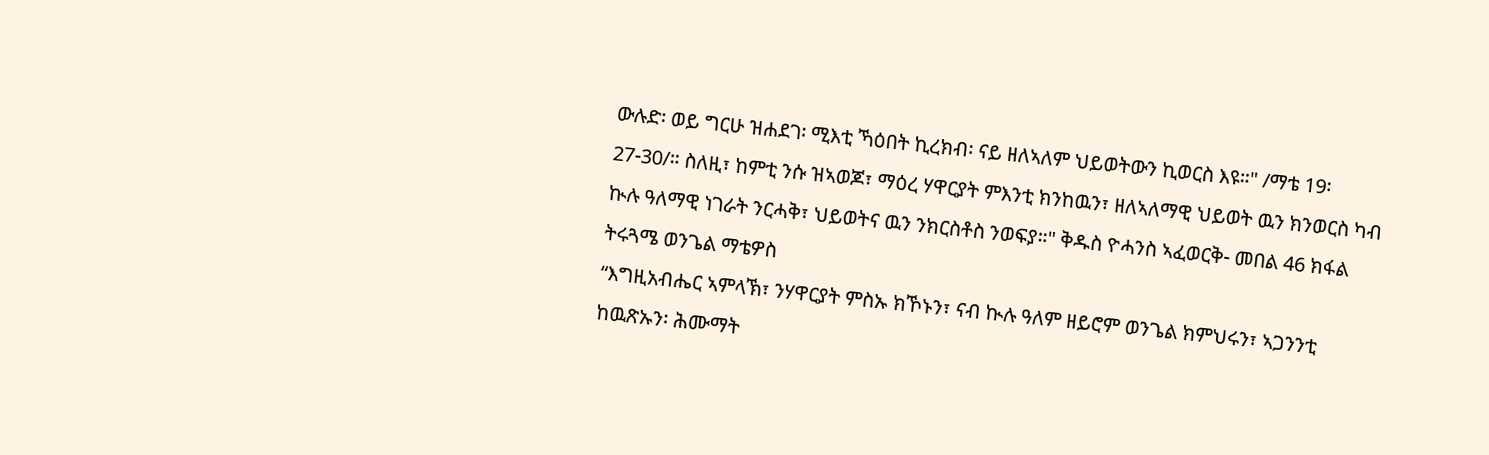ውሉድ፡ ወይ ግርሁ ዝሐደገ፡ ሚእቲ ኻዕበት ኪረክብ፡ ናይ ዘለኣለም ህይወትውን ኪወርስ እዩ።" /ማቴ 19፡27-30/። ስለዚ፣ ከምቲ ንሱ ዝኣወጆ፣ ማዕረ ሃዋርያት ምእንቲ ክንከዉን፣ ዘለኣለማዊ ህይወት ዉን ክንወርስ ካብ ኲሉ ዓለማዊ ነገራት ንርሓቅ፣ ህይወትና ዉን ንክርስቶስ ንወፍያ።" ቅዱስ ዮሓንስ ኣፈወርቅ- መበል 46 ክፋል ትሩጓሜ ወንጌል ማቴዎስ
“እግዚአብሔር ኣምላኽ፣ ንሃዋርያት ምስኡ ክኾኑን፣ ናብ ኲሉ ዓለም ዘይሮም ወንጌል ክምህሩን፣ ኣጋንንቲ ከዉጽኡን፡ ሕሙማት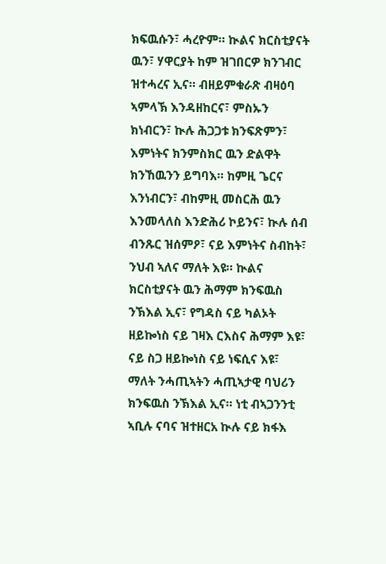ክፍዉሱን፣ ሓረዮም። ኲልና ክርስቲያናት ዉን፣ ሃዋርያት ከም ዝገበርዎ ክንገብር ዝተሓረና ኢና። ብዘይምቁራጽ ብዛዕባ ኣምላኽ እንዳዘከርና፣ ምስኡን ክነብርን፣ ኲሉ ሕጋጋቱ ክንፍጽምን፣ እምነትና ክንምስክር ዉን ድልዋት ክንኸዉንን ይግባእ። ከምዚ ጌርና እንነብርን፣ ብከምዚ መስርሕ ዉን እንመላለስ እንድሕሪ ኮይንና፣ ኲሉ ሰብ ብንጹር ዝሰምዖ፣ ናይ እምነትና ስብከት፣ ንህብ ኣለና ማለት እዩ። ኲልና ክርስቲያናት ዉን ሕማም ክንፍዉስ ንኽእል ኢና፣ የግዳስ ናይ ካልኦት ዘይኰነስ ናይ ገዛእ ርእስና ሕማም እዩ፣ ናይ ስጋ ዘይኰነስ ናይ ነፍሲና እዩ፣ ማለት ንሓጢኣትን ሓጢኣታዊ ባህሪን ክንፍዉስ ንኽእል ኢና። ነቲ ብኣጋንንቲ ኣቢሉ ናባና ዝተዘርአ ኲሉ ናይ ክፋእ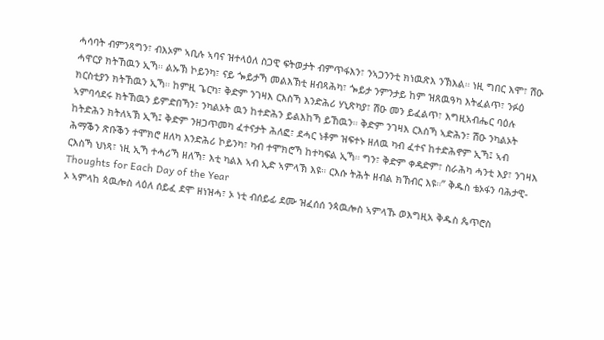ሓሳባት ብምንጻግን፣ ብእኦም ኣቢሉ ኣባና ዝተላዕለ ስጋዊ ፍትወታት ብምጥፋእን፣ ንኣጋንንቲ ክነዉጽእ ንኽእል። ነዚ ግበር እሞ፣ ሽዑ ሓዋርያ ክትኸዉን ኢኻ። ልኡኽ ኮይንካ፣ ናይ ጐይታኻ መልእኽቲ ዘብጻሕካ፣ ጐይታ ንምንታይ ከም ዝጸዉዓካ እትፈልጥ፣ ንፉዕ ክርስቲያን ክትኸዉን ኢኻ። ከምዚ ጌርካ፣ ቅድም ንገዛእ ርእስኻ እንድሕሪ ሃኒጽካያ፣ ሽዑ መን ይፈልጥ፣ እግዚአብሔር ባዕሉ ኣምባሳደሩ ክትኸዉን ይምድበኻን፣ ንካልኦት ዉን ከተድሕን ይልእከኻ ይኸዉን። ቅድም ንገዛእ ርእስኻ ኣድሕን፣ ሽዑ ንካልኦት ከትድሕን ክትለኣኽ ኢኻ፤ ቅድም ንዘጋጥመካ ፈተናታት ሕለፎ፣ ደሓር ነቶም ዝፍተኑ ዘለዉ ካብ ፈተና ከተድሕኖም ኢኻ፤ ኣብ ሕማቕን ጽቡቕን ተሞክሮ ዘለካ እንድሕሪ ኮይንካ፣ ካብ ተሞክሮኻ ከተካፍል ኢኻ። ግን፣ ቅድም ቀዳድም፣ ስራሕካ ሓንቲ እያ፣ ንገዛእ ርእስኻ ህነጻ፣ ነዚ ኢኻ ተሓሪኻ ዘለኻ፣ እቲ ካልእ ኣብ ኢድ ኣምላኽ እዩ። ርእሱ ትሕት ዘብል ክኸብር እዩ።” ቅዱስ ቴኦፋን ባሕታዊ- Thoughts for Each Day of the Year
ኦ ኣምላከ ጳዉሎስ ላዕለ ሰይፈ ደሞ ዘነዝሓ፣ ኦ ነቲ ብሰይፊ ደሙ ዝፈሰሰ ንጳዉሎስ ኣምላኹ ወእግዚአ ቅዱስ ጴጥሮስ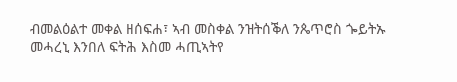ብመልዕልተ መቀል ዘሰፍሐ፣ ኣብ መስቀል ንዝትሰቕለ ንጴጥሮስ ጐይትኡ መሓረኒ እንበለ ፍትሕ እስመ ሓጢኣትየ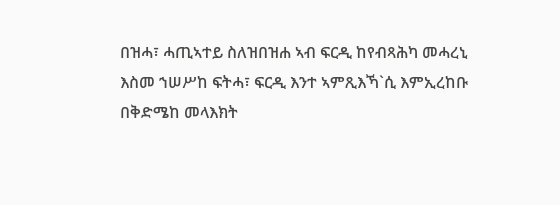በዝሓ፣ ሓጢኣተይ ስለዝበዝሐ ኣብ ፍርዲ ከየብጻሕካ መሓረኒ እስመ ኀሠሥከ ፍትሓ፣ ፍርዲ እንተ ኣምጺእኻ`ሲ እምኢረከቡ በቅድሜከ መላእክት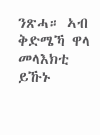ንጽሓ። ኣብ ቅድሜኻ ዋላ መላእክቲ ይኹኑ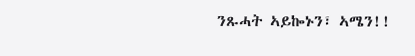ንጹሓት ኣይኰኑን፣ ኣሜን!!